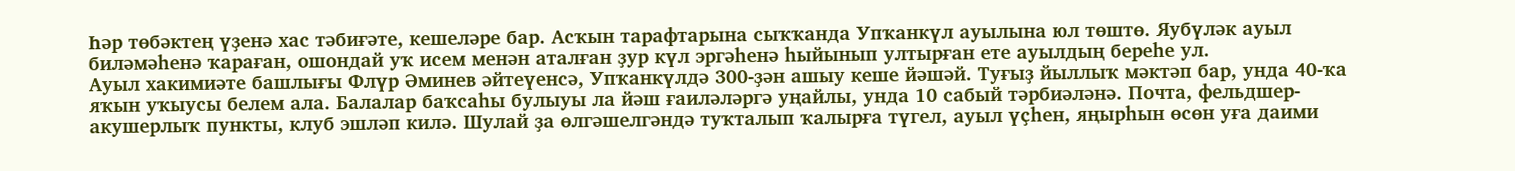Һәр төбәктең үҙенә хас тәбиғәте, кешеләре бар. Асҡын тарафтарына сыҡҡанда Упҡанкүл ауылына юл төштө. Яубүләк ауыл биләмәһенә ҡараған, ошондай уҡ исем менән аталған ҙур күл эргәһенә һыйынып ултырған ете ауылдың береһе ул.
Ауыл хакимиәте башлығы Флүр Әминев әйтеүенсә, Упҡанкүлдә 300-ҙән ашыу кеше йәшәй. Туғыҙ йыллыҡ мәктәп бар, унда 40-ҡа яҡын уҡыусы белем ала. Балалар баҡсаһы булыуы ла йәш ғаиләләргә уңайлы, унда 10 сабый тәрбиәләнә. Почта, фельдшер-акушерлыҡ пункты, клуб эшләп килә. Шулай ҙа өлгәшелгәндә туҡталып ҡалырға түгел, ауыл үҫһен, яңырһын өсөн уға даими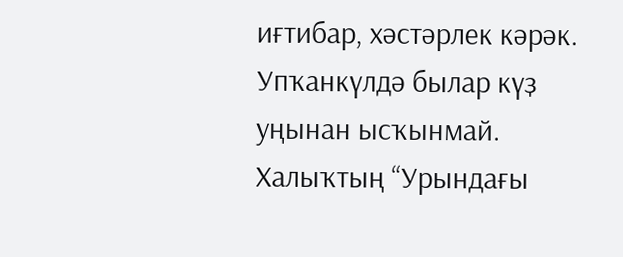иғтибар, хәстәрлек кәрәк.
Упҡанкүлдә былар күҙ уңынан ысҡынмай. Халыҡтың “Урындағы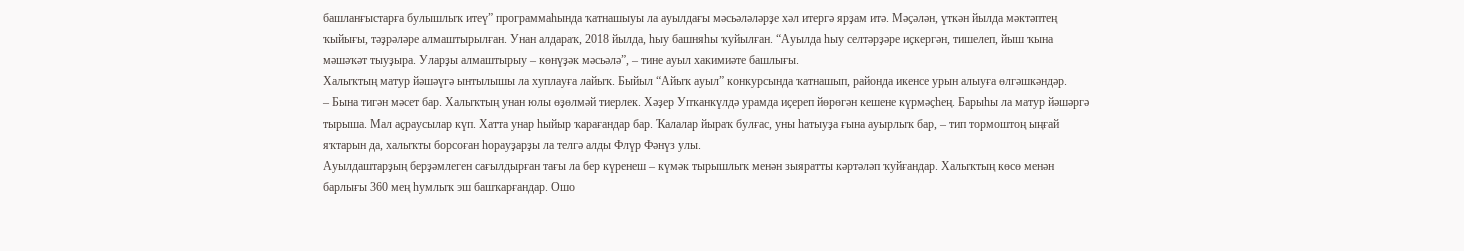башланғыстарға булышлыҡ итеү” программаһында ҡатнашыуы ла ауылдағы мәсьәләләрҙе хәл итергә ярҙам итә. Мәҫәлән, үткән йылда мәктәптең ҡыйығы, тәҙрәләре алмаштырылған. Унан алдараҡ, 2018 йылда, һыу башняһы ҡуйылған. “Ауылда һыу селтәрҙәре иҫкергән, тишелеп, йыш ҡына мәшәҡәт тыуҙыра. Уларҙы алмаштырыу – көнүҙәк мәсьәлә”, – тине ауыл хакимиәте башлығы.
Халыҡтың матур йәшәүгә ынтылышы ла хуплауға лайыҡ. Быйыл “Айыҡ ауыл” конкурсында ҡатнашып, районда икенсе урын алыуға өлгәшкәндәр.
– Бына тигән мәсет бар. Халыҡтың унан юлы өҙөлмәй тиерлек. Хәҙер Упҡанкүлдә урамда иҫереп йөрөгән кешене күрмәҫһең. Барыһы ла матур йәшәргә тырыша. Мал аҫраусылар күп. Хатта унар һыйыр ҡарағандар бар. Ҡалалар йыраҡ булғас, уны һатыуҙа ғына ауырлыҡ бар, – тип тормоштоң ыңғай яҡтарын да, халыҡты борсоған һорауҙарҙы ла телгә алды Флүр Фәнүз улы.
Ауылдаштарҙың берҙәмлеген сағылдырған тағы ла бер күренеш – күмәк тырышлыҡ менән зыяратты кәртәләп ҡуйғандар. Халыҡтың көсө менән барлығы 360 мең һумлыҡ эш башҡарғандар. Ошо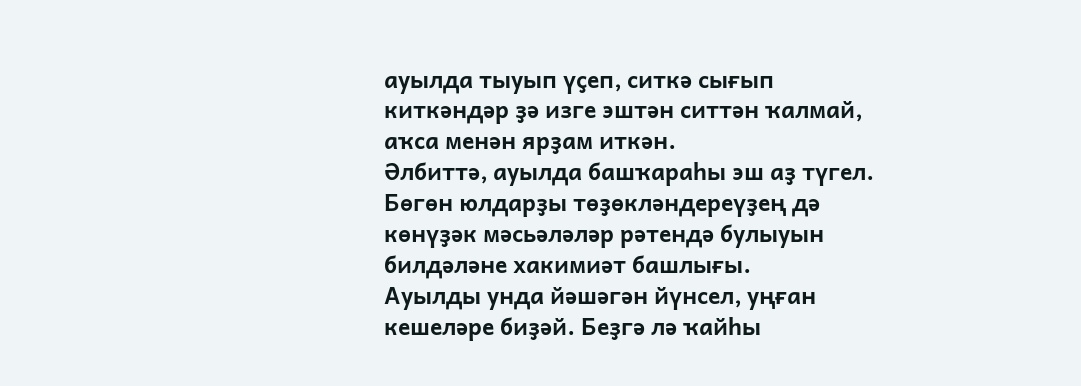ауылда тыуып үҫеп, ситкә сығып киткәндәр ҙә изге эштән ситтән ҡалмай, аҡса менән ярҙам иткән.
Әлбиттә, ауылда башҡараһы эш аҙ түгел. Бөгөн юлдарҙы төҙөкләндереүҙең дә көнүҙәк мәсьәләләр рәтендә булыуын билдәләне хакимиәт башлығы.
Ауылды унда йәшәгән йүнсел, уңған кешеләре биҙәй. Беҙгә лә ҡайһы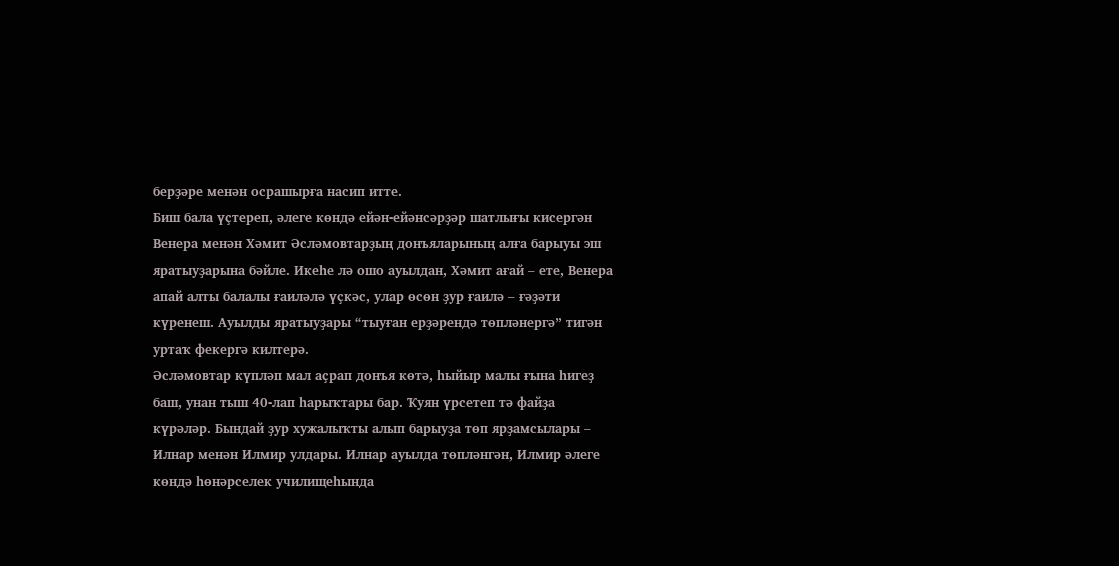берҙәре менән осрашырға насип итте.
Биш бала үҫтереп, әлеге көндә ейән-ейәнсәрҙәр шатлығы кисергән Венера менән Хәмит Әсләмовтарҙың донъяларының алға барыуы эш яратыуҙарына бәйле. Икеһе лә ошо ауылдан, Хәмит ағай – ете, Венера апай алты балалы ғаиләлә үҫкәс, улар өсөн ҙур ғаилә – ғәҙәти күренеш. Ауылды яратыуҙары “тыуған ерҙәрендә төпләнергә” тигән уртаҡ фекергә килтерә.
Әсләмовтар күпләп мал аҫрап донъя көтә, һыйыр малы ғына һигеҙ баш, унан тыш 40-лап һарыҡтары бар. Ҡуян үрсетеп тә файҙа күрәләр. Бындай ҙур хужалыҡты алып барыуҙа төп ярҙамсылары – Илнар менән Илмир улдары. Илнар ауылда төпләнгән, Илмир әлеге көндә һөнәрселек училищеһында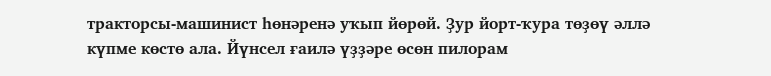тракторсы-машинист һөнәренә уҡып йөрөй. Ҙур йорт-ҡура төҙөү әллә күпме көстө ала. Йүнсел ғаилә үҙҙәре өсөн пилорам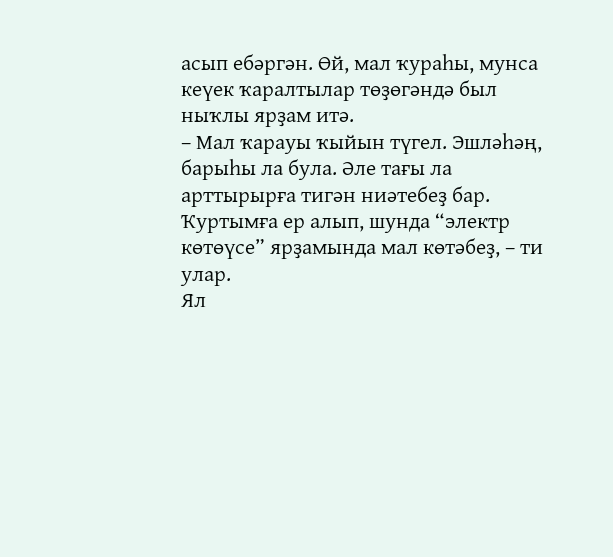асып ебәргән. Өй, мал ҡураһы, мунса кеүек ҡаралтылар төҙөгәндә был ныҡлы ярҙам итә.
– Мал ҡарауы ҡыйын түгел. Эшләһәң, барыһы ла була. Әле тағы ла арттырырға тигән ниәтебеҙ бар. Ҡуртымға ер алып, шунда “электр көтөүсе” ярҙамында мал көтәбеҙ, – ти улар.
Ял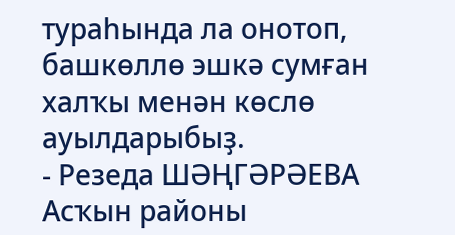тураһында ла онотоп, башкөллө эшкә сумған халҡы менән көслө ауылдарыбыҙ.
- Резеда ШӘҢГӘРӘЕВА
Асҡын районы